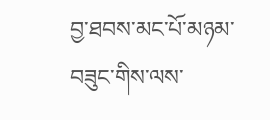བྱ་ཐབས་མང་པོ་མཉམ་བཟུང་གིས་ལས་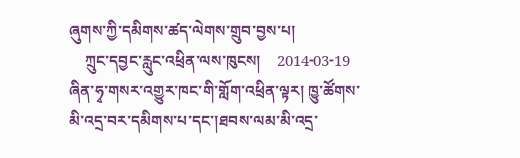ཞུགས་ཀྱི་དམིགས་ཚད་ལེགས་གྲུབ་བྱས་པ།
    ཀྲུང་དབྱང་རླུང་འཕྲིན་ལས་ཁུངས།    2014-03-19
ཞིན་ཧྭ་གསར་འགྱུར་ཁང་གི་གློག་འཕྲིན་ལྟར། ཁྱུ་ཚོགས་མི་འདྲ་བར་དམིགས་པ་དང་།ཐབས་ལམ་མི་འདྲ་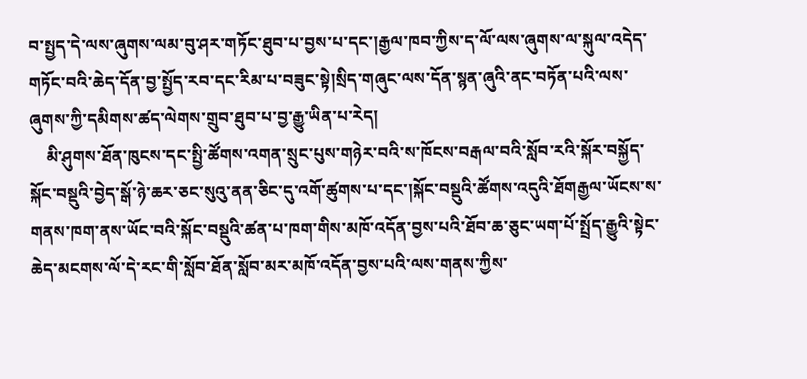བ་སྤྱད་དེ་ལས་ཞུགས་ལམ་བུ་ཤར་གཏོང་ཐུབ་པ་བྱས་པ་དང་།རྒྱལ་ཁབ་ཀྱིས་ད་ལོ་ལས་ཞུགས་ལ་སྐུལ་འདེད་གཏོང་བའི་ཆེད་དོན་བྱ་སྤྱོད་རབ་དང་རིམ་པ་བཟུང་སྟེ།སྲིད་གཞུང་ལས་དོན་སྙན་ཞུའི་ནང་བཏོན་པའི་ལས་ཞུགས་ཀྱི་དམིགས་ཚད་ལེགས་གྲུབ་ཐུབ་པ་བྱ་རྒྱུ་ཡིན་པ་རེད།
    མི་ཤུགས་ཐོན་ཁུངས་དང་སྤྱི་ཚོགས་འགན་སྲུང་པུས་གཉེར་བའི་ས་ཁོངས་བརྒལ་བའི་སློབ་རའི་སྐོར་བསྐྱོད་སྐོང་བསྡུའི་བྱེད་སྒོ་ཉེ་ཆར་ཅང་སུའུ་ནན་ཅིང་དུ་འགོ་ཚུགས་པ་དང་།སྐོང་བསྡུའི་ཚོགས་འདུའི་ཐོགརྒྱལ་ཡོངས་ས་གནས་ཁག་ནས་ཡོང་བའི་སྐོང་བསྡུའི་ཚན་པ་ཁག་གིས་མཁོ་འདོན་བྱས་པའི་ཐོབ་ཆ་ཅུང་ཡག་པོ་སྤྲོད་རྒྱུའི་སྟེང་ཆེད་མངགས་ལོ་དེ་རང་གི་སློབ་ཐོན་སློབ་མར་མཁོ་འདོན་བྱས་པའི་ལས་གནས་ཀྱིས་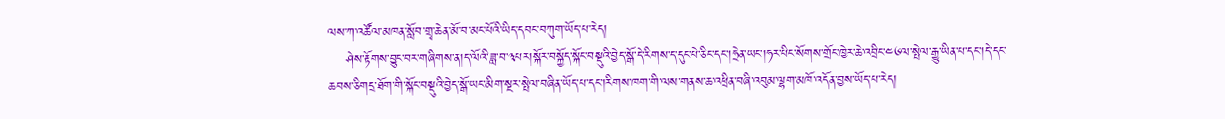ལས་ཀ་འཚོལ་མཁན་སློབ་གྲྭ་ཆེན་མོ་བ་མང་པོའི་ཡིད་དབང་བཀུག་ཡོད་པ་རེད།
    ཤེས་རྟོགས་བྱུང་བར་གཞིགས་ན།ད་ལོའི་ཟླ་བ་༣པར།སྐོར་བསྐྱོད་སྐོང་བསྡུའི་བྱེད་སྒོ་དེ་རིགས་ད་དུང་པེ་ཅིང་དང་།ཧྲེན་ཡང་།ཧར་པིང་སོགས་གྲོང་ཁྱེར་ཆེ་འབྲིང་༤༦ལ་སྤེལ་རྒྱུ་ཡིན་པ་དང་།དེ་དང་ཆབས་ཅིགདྲ་ཐོག་གི་སྐོང་བསྡུའི་བྱེད་སྒོ་ཡང་མིག་སྔར་སྤེལ་བཞིན་ཡོད་པ་དང་།རིགས་ཁག་གི་ལས་གནས་ཆ་འཕྲིན་བཞི་འབུམ་ལྷག་མཁོ་འདོན་བྱས་ཡོད་པ་རེད།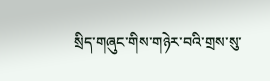སྲིད་གཞུང་གིས་གཉེར་བའི་གྲས་སུ་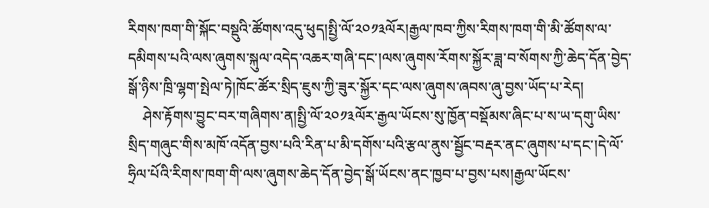རིགས་ཁག་གི་སྐོང་བསྡུའི་ཚོགས་འདུ་ཕུད།སྤྱི་ལོ་༢༠༡༣ལོར།རྒྱལ་ཁབ་ཀྱིས་རིགས་ཁག་གི་མི་ཚོགས་ལ་དམིགས་པའི་ལས་ཞུགས་སྐུལ་འདེད་འཆར་གཞི་དང་།ལས་ཞུགས་རོགས་སྐྱོར་ཟླ་བ་སོགས་ཀྱི་ཆེད་དོན་བྱེད་སྒོ་ཉིས་ཁྲི་ལྷག་སྤེལ་ཏེ།ཁོང་ཚོར་སྲིད་ཇུས་ཀྱི་ཟུར་སྐྱོར་དང་ལས་ཞུགས་ཞབས་ཞུ་བྱས་ཡོད་པ་རེད།
    ཤེས་རྟོགས་བྱུང་བར་གཞིགས་ན།སྤྱི་ལོ་༢༠༡༣ལོར་རྒྱལ་ཡོངས་སུ་ཁྱོན་བསྡོམས་ཞིང་པ་ས་ཡ་དགུ་ཡིས་སྲིད་གཞུང་གིས་མཁོ་འདོན་བྱས་པའི་རིན་པ་མི་དགོས་པའི་རྩལ་ནུས་སྦྱོང་བརྡར་ནང་ཞུགས་པ་དང་།དེ་ལོ་ཧྲིལ་པོའི་རིགས་ཁག་གི་ལས་ཞུགས་ཆེད་དོན་བྱེད་སྒོ་ཡོངས་ནང་ཁྱབ་པ་བྱས་པས།རྒྱལ་ཡོངས་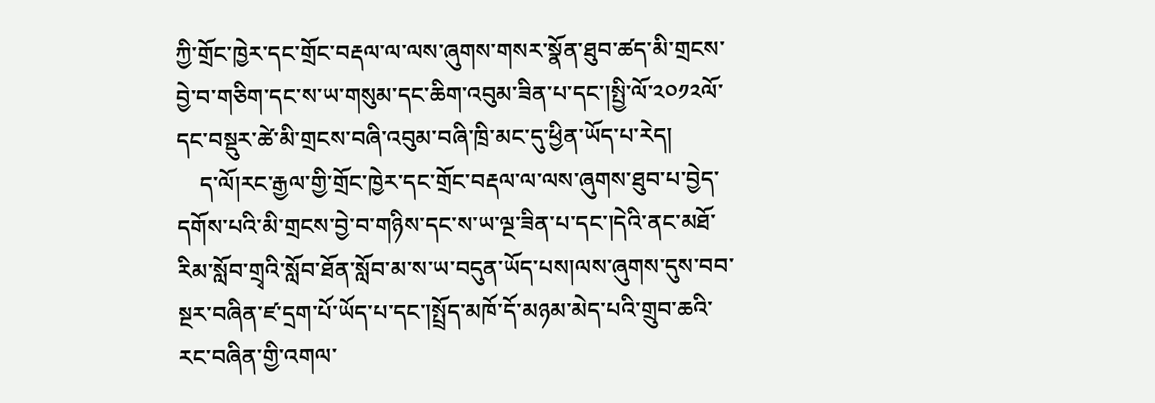ཀྱི་གྲོང་ཁྱེར་དང་གྲོང་བརྡལ་ལ་ལས་ཞུགས་གསར་སྣོན་ཐུབ་ཚད་མི་གྲངས་བྱེ་བ་གཅིག་དང་ས་ཡ་གསུམ་དང་ཆིག་འབུམ་ཟིན་པ་དང་།སྤྱི་ལོ་༢༠༡༢ལོ་དང་བསྡུར་ཚེ་མི་གྲངས་བཞི་འབུམ་བཞི་ཁྲི་མང་དུ་ཕྱིན་ཡོད་པ་རེད།
    ད་ལོ།རང་རྒྱལ་གྱི་གྲོང་ཁྱེར་དང་གྲོང་བརྡལ་ལ་ལས་ཞུགས་ཐུབ་པ་བྱེད་དགོས་པའི་མི་གྲངས་བྱེ་བ་གཉིས་དང་ས་ཡ་ལྔ་ཟིན་པ་དང་།དེའི་ནང་མཐོ་རིམ་སློབ་གྲྭའི་སློབ་ཐོན་སློབ་མ་ས་ཡ་བདུན་ཡོད་པས།ལས་ཞུགས་དུས་བབ་སྔར་བཞིན་ཛ་དྲག་པོ་ཡོད་པ་དང་།སྤྲོད་མཁོ་དོ་མཉམ་མེད་པའི་གྲུབ་ཆའི་རང་བཞིན་གྱི་འགལ་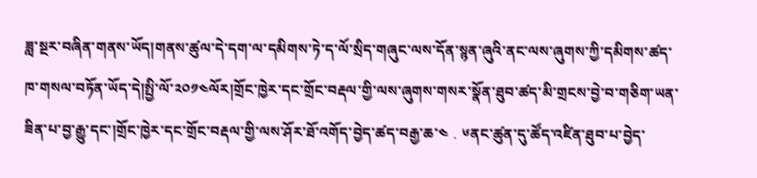ཟླ་སྔར་བཞིན་གནས་ཡོད།གནས་ཚུལ་དེ་དག་ལ་དམིགས་ཏེ་ད་ལོ་སྲིད་གཞུང་ལས་དོན་སྙན་ཞུའི་ནང་ལས་ཞུགས་ཀྱི་དམིགས་ཚད་ཁ་གསལ་བཏོན་ཡོད་དེ།སྤྱི་ལོ་༢༠༡༤ལོར།གྲོང་ཁྱེར་དང་གྲོང་བརྡལ་གྱི་ལས་ཞུགས་གསར་སྣོན་ཐུབ་ཚད་མི་གྲངས་བྱེ་བ་གཅིག་ཡན་ཟིན་པ་བྱ་རྒྱུ་དང་།གྲོང་ཁྱེར་དང་གྲོང་བརྡལ་གྱི་ལས་ཤོར་ཐོ་འགོད་བྱེད་ཚད་བརྒྱ་ཆ་༤﹒༦ནང་ཚུན་དུ་ཚོད་འཛིན་ཐུབ་པ་བྱེད་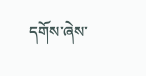དགོས་ཞེས་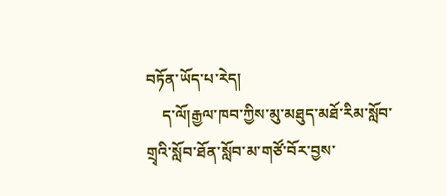བཏོན་ཡོད་པ་རེད།
    ད་ལོ།རྒྱལ་ཁབ་ཀྱིས་མུ་མཐུད་མཐོ་རིམ་སློབ་གྲྭའི་སློབ་ཐོན་སློབ་མ་གཙོ་བོར་བྱས་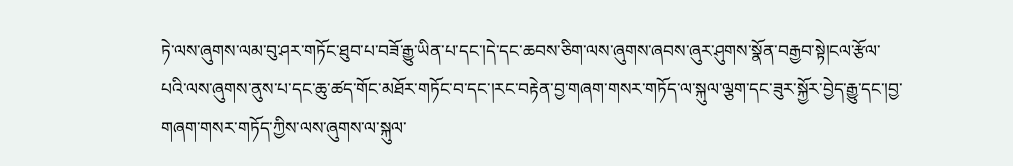ཏེ་ལས་ཞུགས་ལམ་བུ་ཤར་གཏོང་ཐུབ་པ་བཟོ་རྒྱུ་ཡིན་པ་དང་།དེ་དང་ཆབས་ཅིག་ལས་ཞུགས་ཞབས་ཞུར་ཤུགས་སྣོན་བརྒྱབ་སྟེ།ངལ་རྩོལ་པའི་ལས་ཞུགས་ནུས་པ་དང་ཆུ་ཚད་གོང་མཐོར་གཏོང་བ་དང་།རང་བརྟེན་བྱ་གཞག་གསར་གཏོད་ལ་སྐུལ་ལྕག་དང་ཟུར་སྐྱོར་བྱེད་རྒྱུ་དང་།བྱ་གཞག་གསར་གཏོད་ཀྱིས་ལས་ཞུགས་ལ་སྐུལ་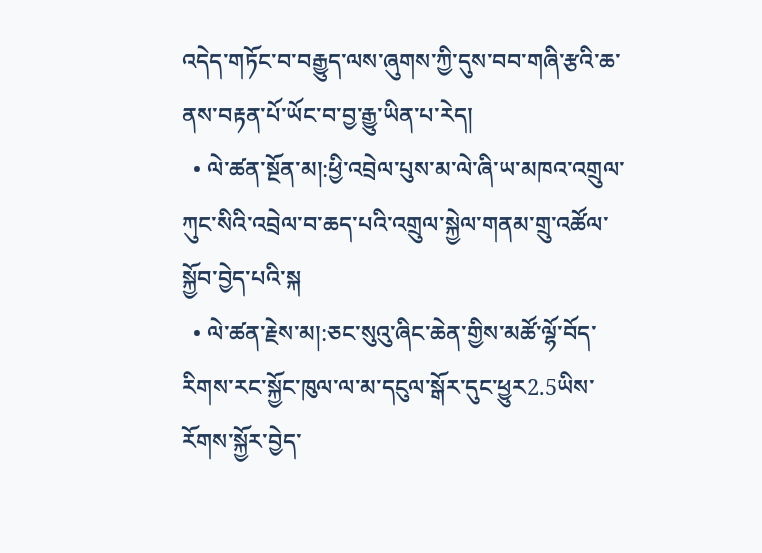འདེད་གཏོང་བ་བརྒྱུད་ལས་ཞུགས་ཀྱི་དུས་བབ་གཞི་རྩའི་ཆ་ནས་བརྟན་པོ་ཡོང་བ་བྱ་རྒྱུ་ཡིན་པ་རེད།
  • ལེ་ཚན་སྔོན་མ།:ཕྱི་འབྲེལ་པུས་མ་ལེ་ཞི་ཡ་མཁའ་འགྲུལ་ཀུང་སིའི་འབྲེལ་བ་ཆད་པའི་འགྲུལ་སྐྱེལ་གནམ་གྲུ་འཚོལ་སྐྱོབ་བྱེད་པའི་སྐ
  • ལེ་ཚན་རྗེས་མ།:ཅང་སུའུ་ཞིང་ཆེན་གྱིས་མཚོ་ལྷོ་བོད་རིགས་རང་སྐྱོང་ཁུལ་ལ་མ་དངུལ་སྒོར་དུང་ཕྱུར2.5ཡིས་རོགས་སྐྱོར་བྱེད་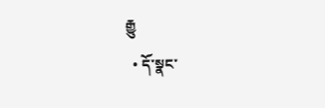རྒྱུ
  • དོ་སྣང་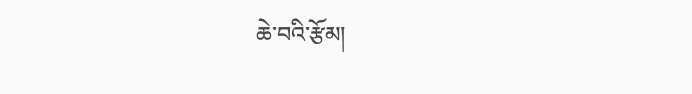ཆེ་བའི་རྩོམ།